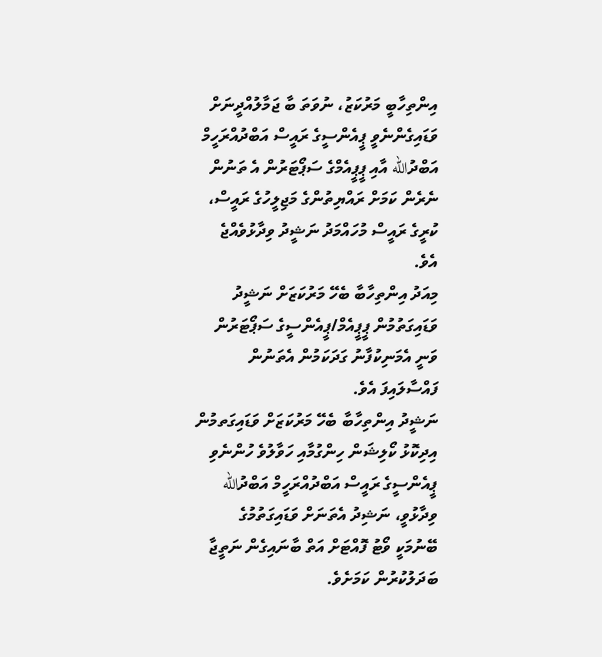އިންތިހާބީ މަރުކަޒު، ނުވަތަ ބާ ޖަމާލުއްދީނަށް ވަޑައިގެންނެވީ ޕީއެންސީގެ ރައީސް އަބްދުއްރަހީމް އަބްދުالله އާއި ޕީޕީއެމްގެ ސަޕޯޓަރުން އެ ތަނުން ނެރެން ކަމަށް ރައްޔިތުންގެ މަޖިލީހުގެ ރައީސް، ކުރީގެ ރައީސް މުހައްމަދު ނަޝީދު ވިދާޅުވެއްޖެ އެވެ.
މިއަދު އިންތިހާބާ ބެހޭ މަރުކަޒަށް ނަޝީދު ވަޑައިގަތުމުން ޕީޕީއެމް/ޕީއެންސީގެ ސަޕޯޓަރުން ވަނީ އެމަނިކުފާނު ގަދަކަމުން އެތަނުން ފައްސާލައިފަ އެވެ.
ނަޝީދު އިންތިހާބާ ބެހޭ މަރުކަޒަށް ވަޑައިގަތމުން އިދިކޮޅު ކޯލިޝަން ހިންގުމާއި ހަވާލުވެ ހުންނެވި ޕީއެންސީގެ ރައީސް އަބްދުއްރަހީމް އަބްދުالله ވިދާޅުވީ، ނަޝިދު އެތަނަށް ވަޑައިގަތުމުގެ ބޭނުމަކީ ވޯޓު ފޮއްޓަށް އަތް ބާނައިގެން ނަތީޖާ ބަދަލުކުރުން ކަމަށެވެ.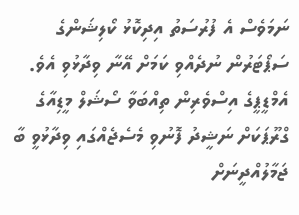ނަމަވެސް އެ ފުރުސަތު އިދިކޮޅު ކޯލިޝަންގެ ސަޕޯޓަރުން ނުދެއްވި ކަމަށް އޭނާ ވިދާޅުވި އެވެ.
އެމްޑީޕީގެ އިސްވެރިން ތިއްބަވާ ސޯޝަލް މީޑިއާގެ ގްރޫޕަކަށް ނަޝީދު ފޮނުވި މެސެޖެއްގައި ވިދާޅުވީ ބާ ޖަމާލުއްދީނަށް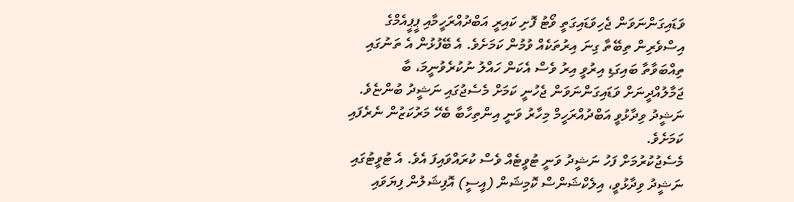ވަޑައިގަންނަވަން ޖެހިވަޑައިގަތީ ވޯޓު ފޮށި ކައިރީ އަބްދުއްރަހީމާއި ޕީޕީއެމްގެ އިސްވެރިން ތިބޭތާ ގިނަ އިރުތަކެއް ވުމުން ކަމަށެވެ. އެ ބޭފުޅުން އެ ތަނުގައި ތިއްބަވާތާ ބައިގަޑި އިރުވީ އިރު ވެސް އެކަން ހައްލު ނުކުރެވުނީމަ، ބާ ޖަމާލުއްދީނަށް ވަޑައިގަންނަވަން ޖެހުނީ ކަމަށް މެސެޖުގައި ނަޝީދު ބުންޏެވެ.
ނަޝީދު ވިދާޅުވީ އަބްދުއްރަހީމް މިހާރު ވަނީ އިންތިހާބާ ބެހޭ މަރުކަޒުން ނެރެފައި ކަމަށެވެ.
މެސެޖުކުރުމަށް ފަހު ނަޝީދު ވަނީ ޓުވީޓެއް ވެސް ކުރައްވައިފަ އެވެ. އެ ޓުވީޓުގައި ނަޝީދު ވިދާޅުވީ، އިލެކްޝަންސް ކޮމިޝަން (އީސީ) އޮފިޝަލުން ފިޔަވައި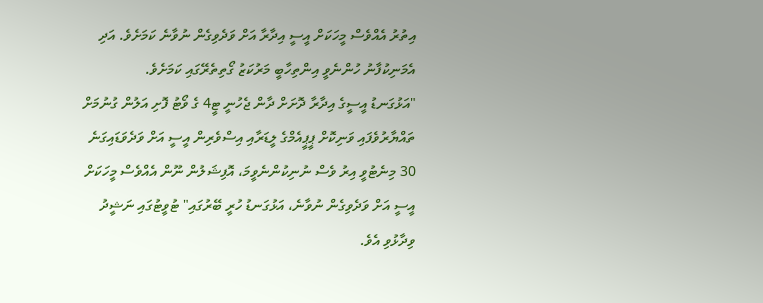އިތުރު އެއްވެސް މީހަކަށް އީސީ އިދާރާ އަށް ވަދެވިގެން ނުވާނެ ކަމަށެވެ. އަދި އެމަނިކުފާނު ހުންނެވީ އިންތިހާބީ މަރުކަޒު ގޯތިތެރޭގައި ކަމަށެވެ.
"އަޅުގަނޑު އީސީގެ އިދާރާ ދޮށަށް ދާން ޖެހުނީ ޓީ4 ގެ ވޯޓު ފޮށި އަލުން ގުނުމަށް ތައްޔާރުވެފައި ވަނިކޮށް ޕީޕީއެމްގެ ލީޑަރާއި އިސްވެރިން އީސީ އަށް ވަދެވަޑައިގަނެ 30 މިނެޓުވީ އިރު ވެސް ނުނިކުންނެވީމަ، އޮފިޝަލުން ނޫން އެއްވެސް މީހަކަށް އީސީ އަށް ވަދެވިގެން ނުވާނެ، އަޅުގަނޑު ހުރީ ބޭރުގައި" ޓުވީޓުގައި ނަޝީދު ވިދާޅުވި އެވެ.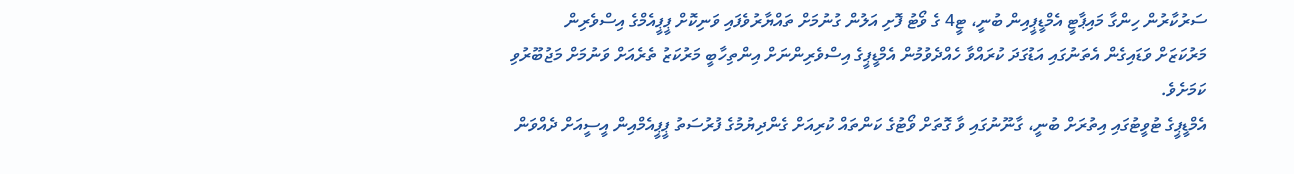ސަރުކާރުން ހިންގާ މައިޕާޓީ އެމްޑީޕީއިން ބުނީ، ޓީ4 ގެ ވޯޓު ފޮށި އަލުން ގުނުމަށް ތައްޔާރުވެފައި ވަނިކޮށް ޕީޕީއެމްގެ އިސްވެރިން މަރުކަޒަށް ވަޑައިގެން އެތަނުގައި އަޑުގަދަ ކުރައްވާ ހެއްދެވުމުން އެމްޑީޕީގެ އިސްވެރިންނަށް އިންތިހާބީ މަރުކަޒު ތެރެއަށް ވަނުމަށް މަޖުބޫރުވި ކަމަށެވެ.
އެމްޑީޕީގެ ޓުވީޓުގައި އިތުރަށް ބުނީ، ގާނޫނުގައި ވާ ގޮތަށް ވޯޓުގެ ކަންތައް ކުރިއަށް ގެންދިޔުމުގެ ފުރުސަތު ޕީޕީއެމްއިން އީސީއަށް ދެއްވަން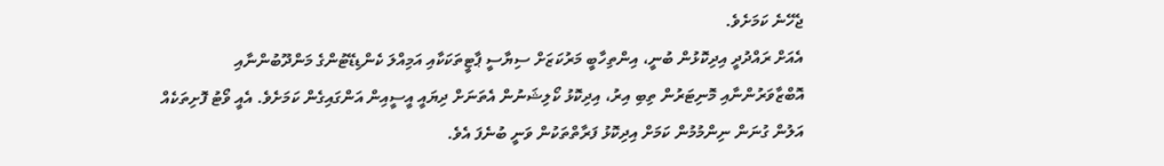ޖެހޭނެ ކަމަށެވެ.
އެއަށް ރައްދުދީ އިދިކޮޅުން ބުނީ، އިންތިހާބީ މަރުކަޒަށް ސިޔާސީ ޕާޓީތަކަކާއި އަމިއްލަ ކެންޑިޑޭޓުންގެ މަންދޫބުންނާއި އޮބްޒާވަރުންނާއި މޮނިޓަރުން ތިބި އިރު، އިދިކޮޅު ކޯލިޝަނުން އެތަނަށް ދިޔައީ އީސީއިން އަންގައިގެން ކަމަށެވެ. އެއީ ވޯޓު ފޮށިތަކެއް އަލުން ގުނަން ނިންމުމުން ކަމަށް އިދިކޮޅު ފަރާތްތަކުން ވަނީ ބުނެފަ އެވެ.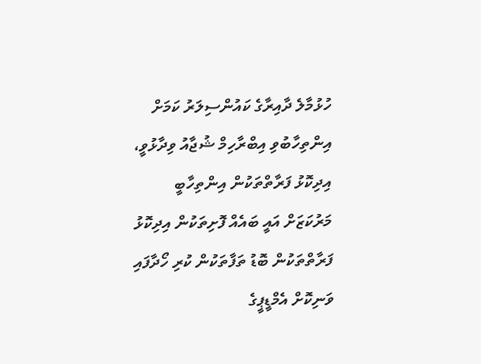ހުޅުމާލެ ދާއިރާގެ ކައުންސިލަރު ކަމަށް އިންތިހާބުވި އިބްރާހިމް ޝުޖާއު ވިދާޅުވީ، އިދިކޮޅު ފަރާތްތަކުން އިންތިހާބީ މަރުކަޒަށް އައީ ބައެއް ފޮށިތަކުން އިދިކޮޅު ފަރާތްތަކުން ބޮޑު ތަފާތަކުން ކުރި ހޯދާފައި ވަނިކޮށް އެމްޑީޕީގެ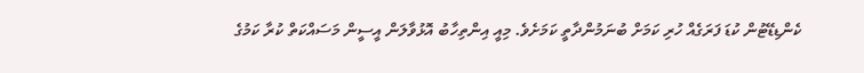ކެންޑިޑޭޓުން ކުޑަ ފަރަގެއް ހުރި ކަމަށް ބުނަމުންދާތީ ކަމަށެވެ. މިއީ އިންތިހާބު އޮޅުވާލަން އީސީން މަސައްކަތް ކުރާ ކަމުގެ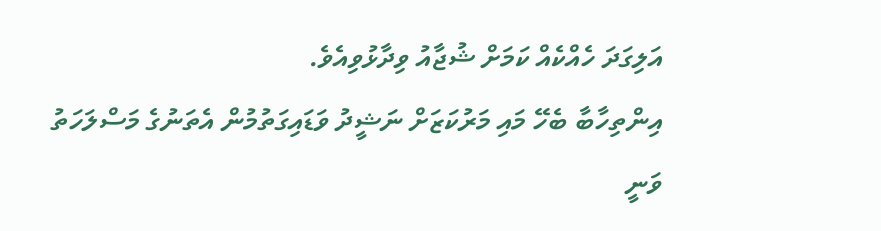އަލިގަދަ ހެއްކެއް ކަމަށް ޝުޖާއު ވިދާޅުވިއެވެ.
އިންތިހާބާ ބެހޭ މައި މަރުކަޒަށް ނަޝީދު ވަޑައިގަތުމުން އެތަނުގެ މަސްލަހަތު ވަނީ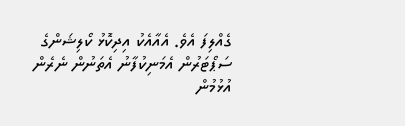ގެއްލިފަ އެވެ. އެއާއެކު އިދިކޮޅު ކޯލިޝަންގެ ސަޕޯޓަރުން އެމަނިކުފާނު އެތަނުން ނެރެން އުޅުމުން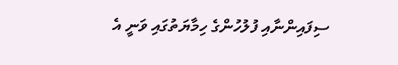ސިފައިންނާއި ފުލުހުންގެ ހިމާޔަތުގައި ވަނީ އެ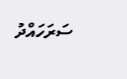ސަރަހައްދު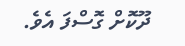ދޫކޮށް ގޮސްފަ އެވެ.